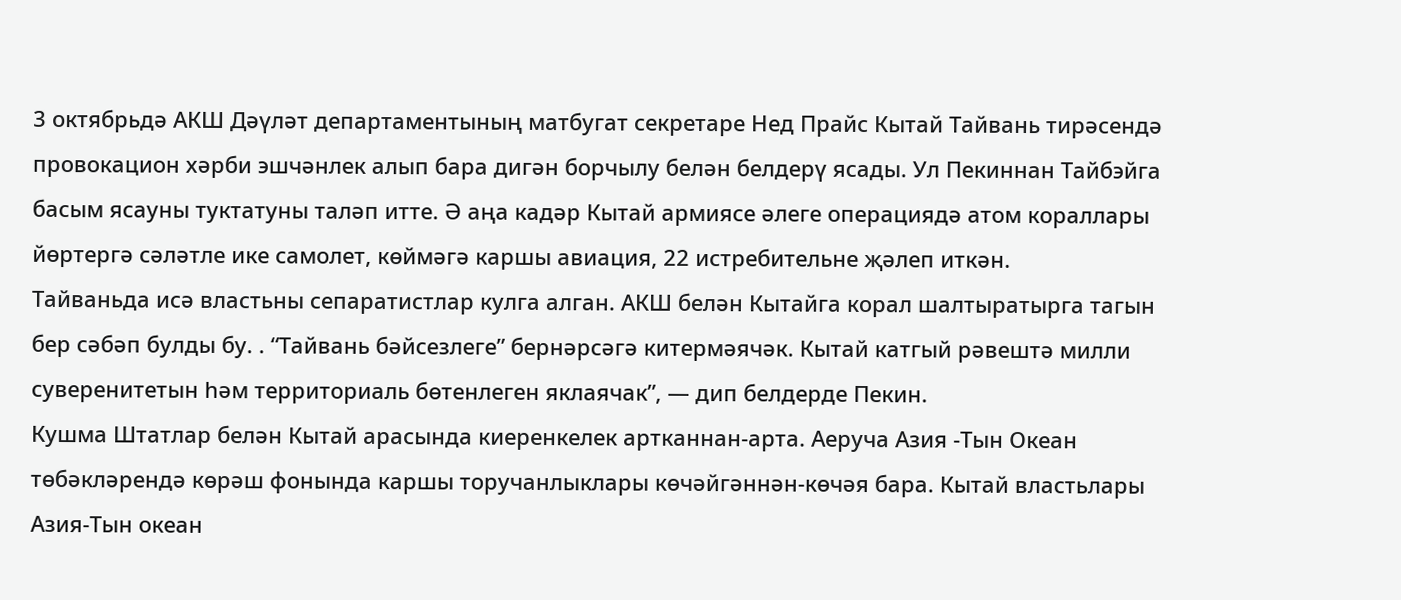3 октябрьдә АКШ Дәүләт департаментының матбугат секретаре Нед Прайс Кытай Тайвань тирәсендә провокацион хәрби эшчәнлек алып бара дигән борчылу белән белдерү ясады. Ул Пекиннан Тайбэйга басым ясауны туктатуны таләп итте. Ә аңа кадәр Кытай армиясе әлеге операциядә атом кораллары йөртергә сәләтле ике самолет, көймәгә каршы авиация, 22 истребительне җәлеп иткән.
Тайваньда исә властьны сепаратистлар кулга алган. АКШ белән Кытайга корал шалтыратырга тагын бер сәбәп булды бу. . “Тайвань бәйсезлеге” бернәрсәгә китермәячәк. Кытай катгый рәвештә милли суверенитетын һәм территориаль бөтенлеген яклаячак”, — дип белдерде Пекин.
Кушма Штатлар белән Кытай арасында киеренкелек артканнан-арта. Аеруча Азия -Тын Океан төбәкләрендә көрәш фонында каршы торучанлыклары көчәйгәннән-көчәя бара. Кытай властьлары Азия-Тын океан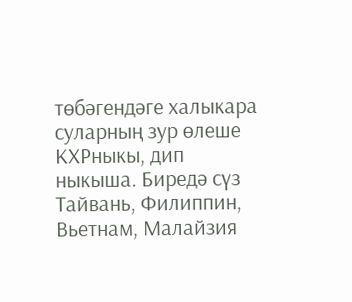төбәгендәге халыкара суларның зур өлеше КХРныкы, дип ныкыша. Биредә сүз Тайвань, Филиппин, Вьетнам, Малайзия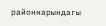районнарындагы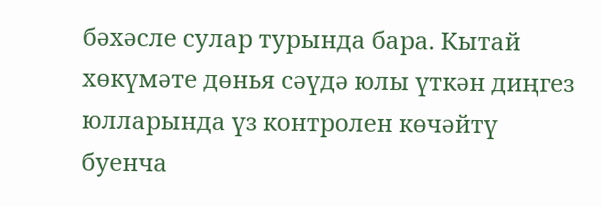бәхәсле сулар турында бара. Кытай хөкүмәте дөнья сәүдә юлы үткән диңгез юлларында үз контролен көчәйтү буенча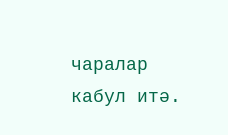чаралар кабул итә.